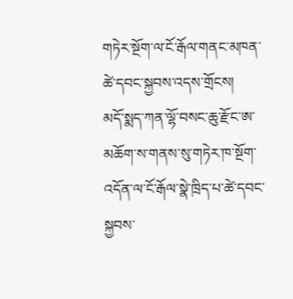གཏེར་སྔོག་ལ་ངོ་རྒོལ་གནང་མཁན་ཚེ་དབང་སྐྱབས་འདས་གྲོངས།
མདོ་སྨད་ཀན་ལྷོ་བསང་ཆུ་རྫོང་ཨ་མཆོག་ས་གནས་སུ་གཏེར་ཁ་སྔོག་འདོན་ལ་ངོ་རྒོལ་སྣེ་ཁྲིད་པ་ཚེ་དབང་སྐྱབས་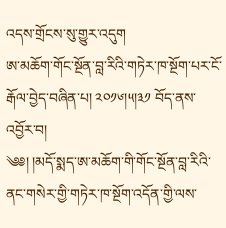འདས་གྲོངས་སུ་གྱུར་འདུག
ཨ་མཆོག་གོང་སྔོན་བླ་རིའི་གཏེར་ཁ་སྔོག་པར་ངོ་རྒོལ་བྱེད་བཞིན་པ། ༢༠༡༦།༥།༣༡ བོད་ནས་འབྱོར་བ།
༄༅། །མདོ་སྨད་ཨ་མཆོག་གི་གོང་སྔོན་བླ་རིའི་ནང་གསེར་གྱི་གཏེར་ཁ་སྔོག་འདོན་གྱི་ལས་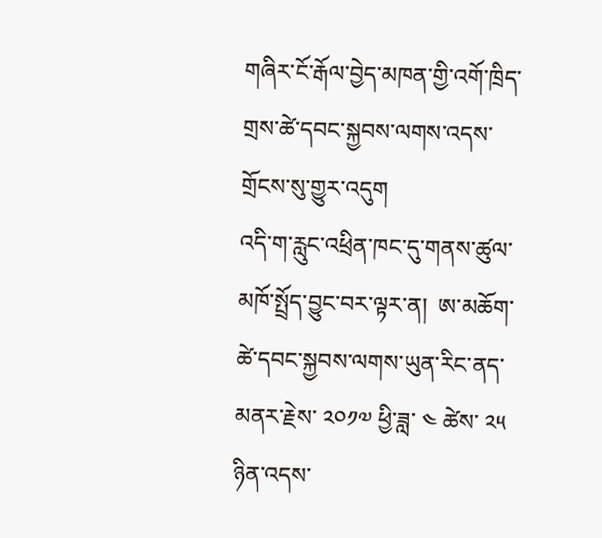གཞིར་ངོ་རྒོལ་བྱེད་མཁན་གྱི་འགོ་ཁྲིད་གྲས་ཚེ་དབང་སྐྱབས་ལགས་འདས་གྲོངས་སུ་གྱུར་འདུག
འདི་ག་རླུང་འཕྲིན་ཁང་དུ་གནས་ཚུལ་མཁོ་སྤྲོད་བྱུང་བར་ལྟར་ན།  ཨ་མཆོག་ཚེ་དབང་སྐྱབས་ལགས་ཡུན་རིང་ནད་མནར་རྗེས་ ༢༠༡༧ ཕྱི་ཟླ་ ༤ ཚེས་ ༢༥ ཉིན་འདས་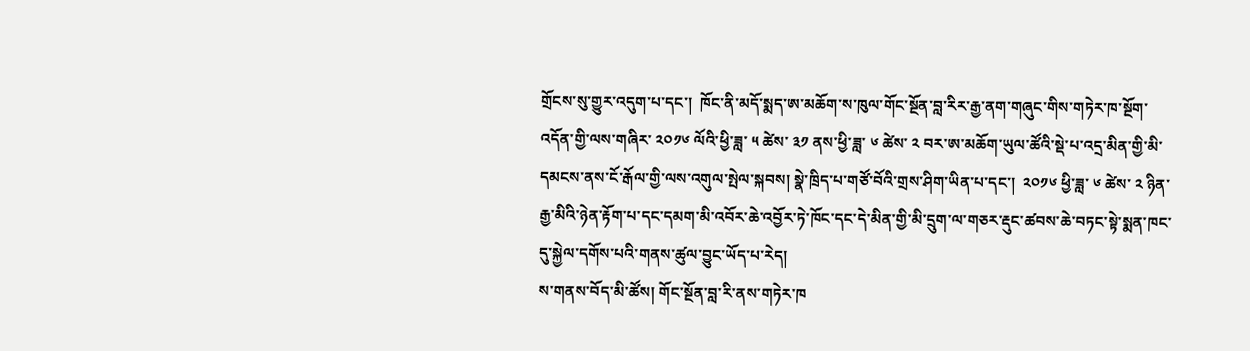གྲོངས་སུ་གྱུར་འདུག་པ་དང་།  ཁོང་ནི་མདོ་སྨད་ཨ་མཆོག་ས་ཁུལ་གོང་སྔོན་བླ་རིར་རྒྱ་ནག་གཞུང་གིས་གཏེར་ཁ་སྔོག་འདོན་གྱི་ལས་གཞིར་ ༢༠༡༦ ལོའི་ཕྱི་ཟླ་ ༥ ཚེས་ ༣༡ ནས་ཕྱི་ཟླ་ ༦ ཚེས་ ༢ བར་ཨ་མཆོག་ཡུལ་ཚོའི་སྡེ་པ་འདྲ་མིན་གྱི་མི་དམངས་ནས་ངོ་རྒོལ་གྱི་ལས་འགུལ་སྤེལ་སྐབས། སྣེ་ཁྲིད་པ་གཙོ་བོའི་གྲས་ཤིག་ཡིན་པ་དང་།  ༢༠༡༦ ཕྱི་ཟླ་ ༦ ཚེས་ ༢ ཉིན་རྒྱ་མིའི་ཉེན་རྟོག་པ་དང་དམག་མི་འབོར་ཆེ་འབྱོར་ཏེ་ཁོང་དང་དེ་མིན་གྱི་མི་དྲུག་ལ་གཅར་རྡུང་ཚབས་ཆེ་བཏང་སྟེ་སྨན་ཁང་དུ་སྐྱེལ་དགོས་པའི་གནས་ཚུལ་བྱུང་ཡོད་པ་རེད།
ས་གནས་བོད་མི་ཚོས། གོང་སྔོན་བླ་རི་ནས་གཏེར་ཁ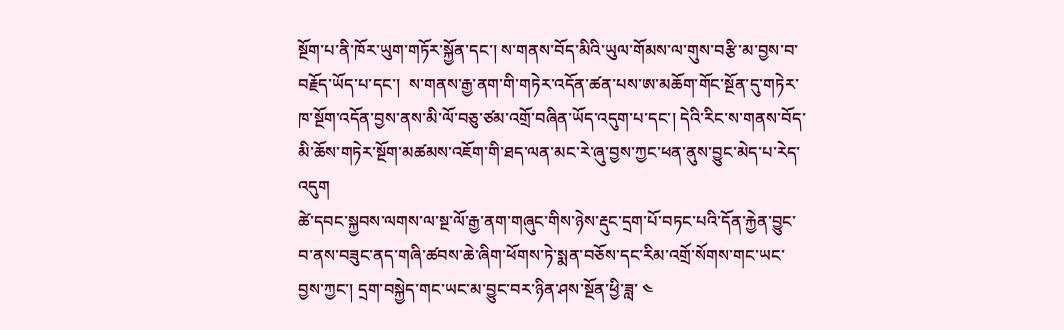སྔོག་པ་ནི་ཁོར་ཡུག་གཏོར་སྐྱོན་དང་། ས་གནས་བོད་མིའི་ཡུལ་གོམས་ལ་གུས་བརྩི་མ་བྱས་བ་བརྗོད་ཡོད་པ་དང་།  ས་གནས་རྒྱ་ནག་གི་གཏེར་འདོན་ཚན་པས་ཨ་མཆོག་གོང་སྔོན་དུ་གཏེར་ཁ་སྔོག་འདོན་བྱས་ནས་མི་ལོ་བཅུ་ཙམ་འགྲོ་བཞིན་ཡོད་འདུག་པ་དང་། དེའི་རིང་ས་གནས་བོད་མི་ཆོས་གཏེར་སྔོག་མཚམས་འཇོག་གི་ཐད་ལན་མང་རེ་ཞུ་བྱས་ཀྱང་ཕན་ནུས་བྱུང་མེད་པ་རེད་འདུག
ཚེ་དབང་སྐྱབས་ལགས་ལ་སྔ་ལོ་རྒྱ་ནག་གཞུང་གིས་ཉེས་རྡུང་དྲག་པོ་བཏང་པའི་དོན་རྐྱེན་བྱུང་བ་ནས་བཟུང་ནད་གཞི་ཚབས་ཆེ་ཞིག་ཕོགས་ཏེ་སྨན་བཅོས་དང་རིམ་འགྲོ་སོགས་གང་ཡང་བྱས་ཀྱང་། དྲག་བསྐྱེད་གང་ཡང་མ་བྱུང་བར་ཉིན་ཤས་སྔོན་ཕྱི་ཟླ་ ༤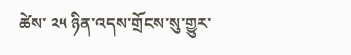ཚེས་ ༢༥ ཉིན་འདས་གྲོངས་སུ་གྱུར་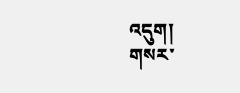འདུག།
གསར་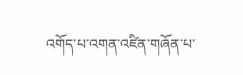འགོད་པ་འགན་འཛིན་གཞོན་པ་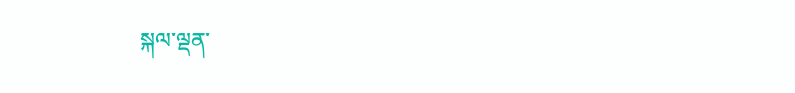སྐལ་ལྡན་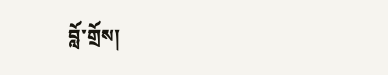བློ་གྲོས།